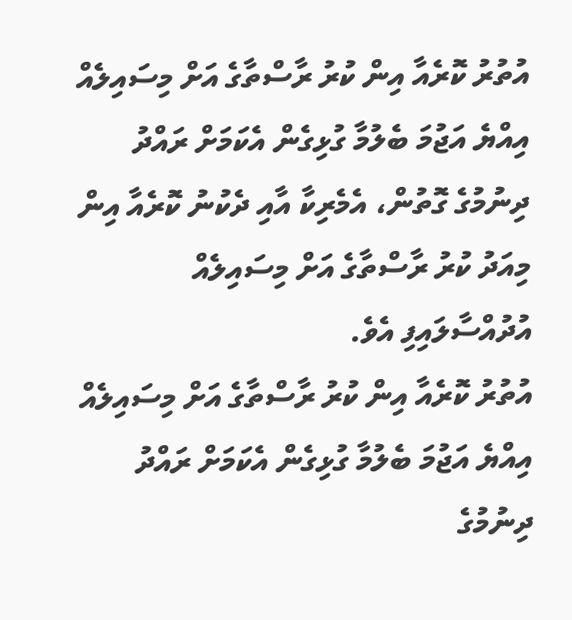އުތުރު ކޮރެއާ އިން ކުރު ރާސްތާގެ އަށް މިސައިލެއް އިއްޔެ އަޖުމަ ބެލުމާ ގުޅިގެން އެކަމަށް ރައްދު ދިނުމުގެ ގޮތުން، އެމެރިކާ އާއި ދެކުނު ކޮރެއާ އިން މިއަދު ކުރު ރާސްތާގެ އަށް މިސައިލެއް އުދުއްސާލައިފި އެވެ.
އުތުރު ކޮރެއާ އިން ކުރު ރާސްތާގެ އަށް މިސައިލެއް އިއްޔެ އަޖުމަ ބެލުމާ ގުޅިގެން އެކަމަށް ރައްދު ދިނުމުގެ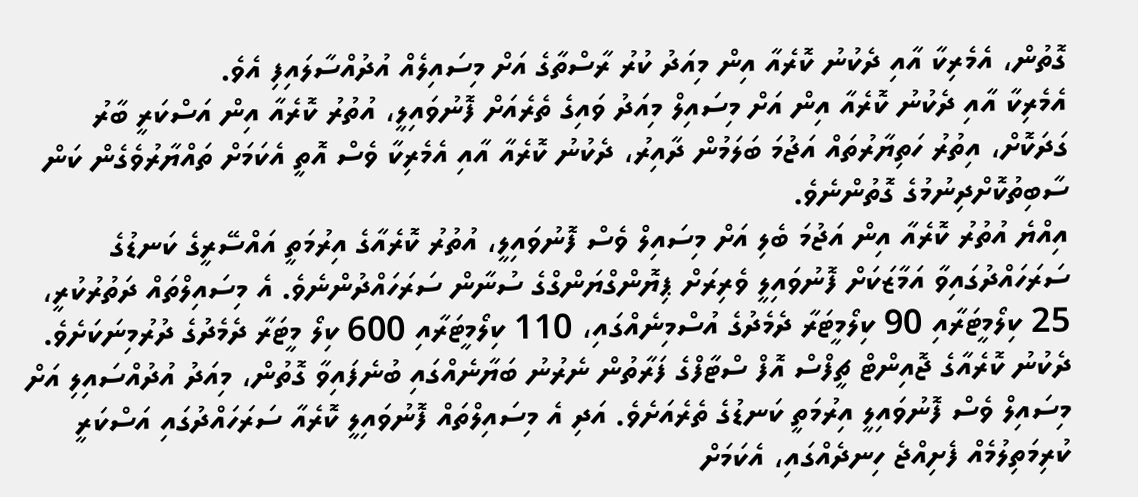ގޮތުން، އެމެރިކާ އާއި ދެކުނު ކޮރެއާ އިން މިއަދު ކުރު ރާސްތާގެ އަށް މިސައިލެއް އުދުއްސާލައިފި އެވެ.
އެމެރިކާ އާއި ދެކުނު ކޮރެއާ އިން އަށް މިސައިލް މިއަދު ވައިގެ ތެރެއަށް ފޮނުވައިލީ، އުތުރު ކޮރެއާ އިން އަސްކަރީ ބާރު ގަދަކޮށް، އިތުރު ހަތިޔާރުތައް އަޖުމަ ބަލަމުން ދާއިރު، ދެކުނު ކޮރެއާ އާއި އެމެރިކާ ވެސް އޮތީ އެކަމަށް ތައްޔާރުވެގެން ކަން ސާބިތުކޮށްދިނުމުގެ ގޮތުންނެވެ.
އިއްޔެ އުތުރު ކޮރެއާ އިން އަޖުމަ ބެލި އަށް މިސައިލް ވެސް ފޮނުވައިލީ، އުތުރު ކޮރެއާގެ އިރުމަތީ އައްސޭރީގެ ކަނޑުގެ ސަރަހައްދުގައިވާ އަމާޒަކަށް ފޮނުވައިލީ ވެރިރަށް ޕިޔޮންގްޔަންގްގެ ސުނާން ސަރަހައްދުންނެވެ. އެ މިސައިލްތައް ދަތުރުކުރީ، 25 ކިލޯމީޓަރާއި 90 ކިލޯމީޓަރާ ދެމެދުގެ އުސްމިނެއްގައި، 110 ކިލޯމީޓަރާއި 600 ކިލޯ މީޓަރާ ދެމެދުގެ ދުރުމިނަކަށެވެ.
ދެކުނު ކޮރެއާގެ ޖޮއިންޓް ޗީފްސް އޮފް ސްޓާފްގެ ފަރާތުން ނެރުނު ބަޔާނެއްގައި ބުނެފައިވާ ގޮތުން، މިއަދު އުދުއްސައިލި އަށް މިސައިލް ވެސް ފޮނުވައިލީ އިރުމަތީ ކަނޑުގެ ތެރެއަށެވެ. އަދި އެ މިސައިލްތައް ފޮނުވައިލީ ކޮރެއާ ސަރަހައްދުގައި އަސްކަރީ ކުރިމަތިލުމެއް ފެށިއްޖެ ހިނދެއްގައި، އެކަމަށް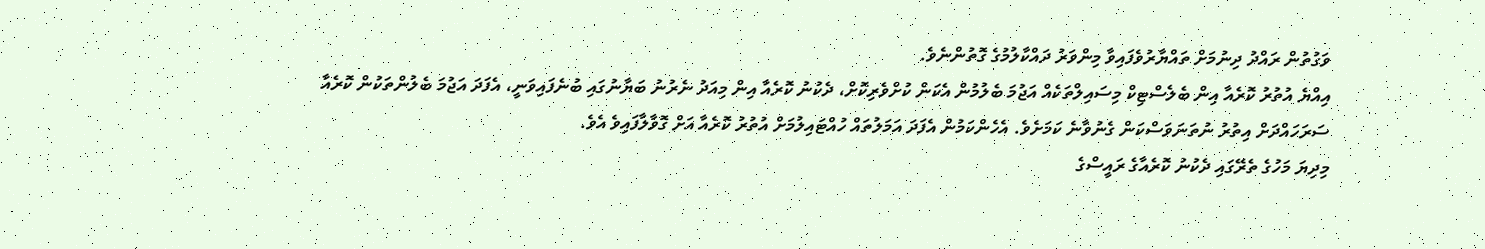ވަގުތުން ރައްދު ދިނުމަށް ތައްޔާރުވެފައިވާ މިންވަރު ދައްކާލުމުގެ ގޮތުންނެވެ.
އިއްޔެ އުތުރު ކޮރެއާ އިން ބެލެސްޓިކް މިސައިލްތަކެއް އަޖުމަ ބެލުމުން އެކަން ކުށްވެރިކޮށް، ދެކުނު ކޮރެއާ އިން މިއަދު ނެރުނު ބަޔާނުގައި ބުނެފައިވަނީ، އެފަދަ އަޖުމަ ބެލުންތަކުން ކޮރެއާ ސަރަހައްދަށް އިތުރު ނުތަނަވަސްކަން ގެނުވާނެ ކަމަށެވެ. އެހެންކަމުން އެފަދަ އަމަލުތައް ހުއްޓައިލުމަށް އުތުރު ކޮރެއާ އަށް ގޮވާލާފައިވެ އެވެ.
މިދިޔަ މަހުގެ ތެރޭގައި ދެކުނު ކޮރެއާގެ ރައީސްގެ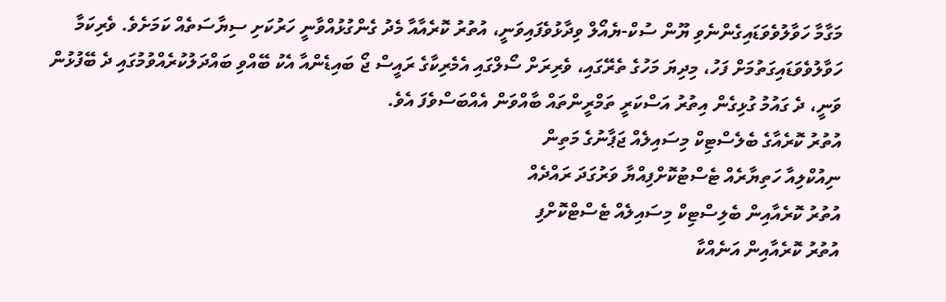މަގާމާ ހަވާލުވެވަޑައިގެންނެވި ޔޫން ސުކް-ޔެއޯލް ވިދާޅުވެފައިވަނީ، އުތުރު ކޮރެއާއާ މެދު ގެންގުޅުއްވާނީ ހަރުކަށި ސިޔާސަތެއް ކަމަށެވެ. ވެރިކަމާ ހަވާލުވެވަޑައިގަތުމަށް ފަހު، މިދިޔަ މަހުގެ ތެރޭގައި، ވެރިރަށް ސޯލްގައި އެމެރިކާގެ ރައީސް ޖޯ ބައިޑެންއާ އެކު ބޭއްވި ބައްދަލުކުރެއްވުމުގައި ދެ ބޭފުޅުން ވަނީ، ދެ ގައުމު ގުޅިގެން އިތުރު އަސްކަރީ ތަމްރީންތައް ބާއްވަން އެއްބަސްވެފަ އެވެ.
އުތުރު ކޮރެއާގެ ބެލެސްޓިކް މިސައިލެއް ޖަޕާނުގެ މަތިން
ނިއުކްލިއާ ހަތިޔާރެއް ޓެސްޓުކޮށްފިއްޔާ ވަރުގަދަ ރައްދެއް
އުތުރު ކޮރެއާއިން ބެލިސްޓިކް މިސައިލެއް ޓެސްޓްކޮށްފި
އުތުރު ކޮރެއާއިން އަނެއްކާ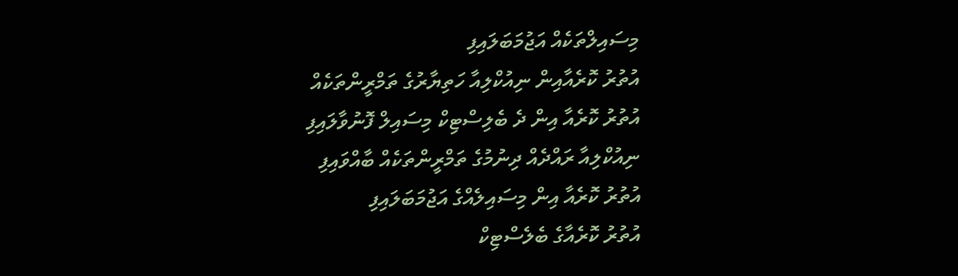މިސައިލްތަކެއް އަޖުމަބަލައިފި
އުތުރު ކޮރެއާއިން ނިއުކްލިއާ ހަތިޔާރުގެ ތަމްރީންތަކެއް
އުތުރު ކޮރެއާ އިން ދެ ބެލިސްޓިކް މިސައިލް ފޮނުވާލައިފި
ނިއުކްލިއާ ރައްދެއް ދިނުމުގެ ތަމްރީންތަކެއް ބާއްވައިފި
އުތުރު ކޮރެއާ އިން މިސައިލެއްގެ އަޖުމަބަލައިފި
އުތުރު ކޮރެއާގެ ބެލެސްޓިކް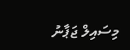މިސައިލް ޖަޕާނު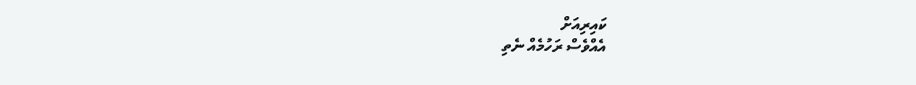ކައިރިއަށް
އެއްވެސް ރަހުމެއް ނެތި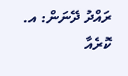ރައްދު ދޭނަން: އ. ކޮރެއާ